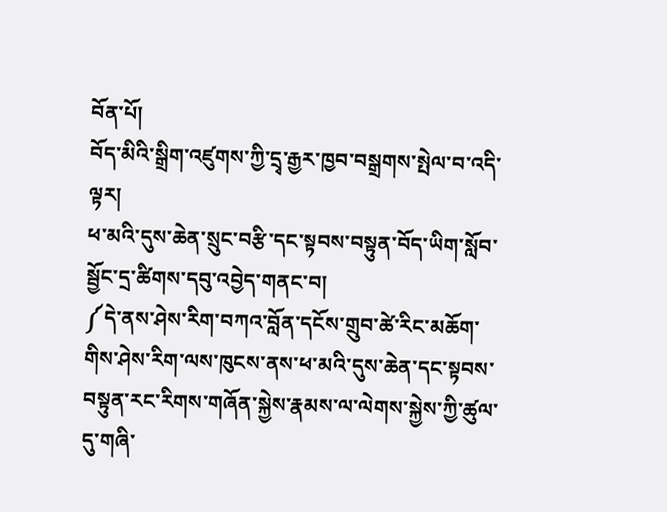བོན་པོ།
བོད་མིའི་སྒྲིག་འཛུགས་ཀྱི་དྲྭ་རྒྱར་ཁྱབ་བསྒྲགས་སྤེལ་བ་འདི་ལྟར།
ཕ་མའི་དུས་ཆེན་སྲུང་བརྩི་དང་སྟབས་བསྟུན་བོད་ཡིག་སློབ་སྦྱོང་དྲ་ཚིགས་དབུ་འབྱེད་གནང་བ།
༼དེ་ནས་ཤེས་རིག་བཀའ་བློན་དངོས་གྲུབ་ཚེ་རིང་མཆོག་གིས་ཤེས་རིག་ལས་ཁུངས་ནས་ཕ་མའི་དུས་ཆེན་དང་སྟབས་བསྟུན་རང་རིགས་གཞོན་སྐྱེས་རྣམས་ལ་ལེགས་སྐྱེས་ཀྱི་ཚུལ་དུ་གཞི་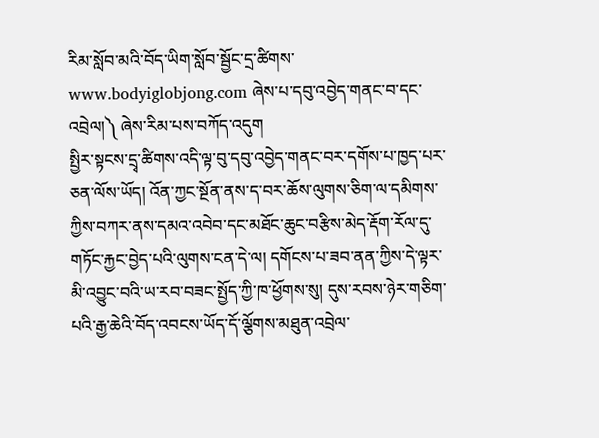རིམ་སློབ་མའི་བོད་ཡིག་སློབ་སྦྱོང་དྲ་ཚིགས་ www.bodyiglobjong.com ཞེས་པ་དབུ་འབྱེད་གནང་བ་དང་འབྲེལ།༽ ཞེས་རིམ་པས་བཀོད་འདུག
སྤྱིར་སྟངས་དྲྭ་ཚིགས་འདི་ལྟ་བུ་དབུ་འབྱེད་གནང་བར་དགོས་པ་ཁྱད་པར་ཅན་ལོས་ཡོད། འོན་ཀྱང་སྔོན་ནས་ད་བར་ཆོས་ལུགས་ཅིག་ལ་དམིགས་ཀྱིས་བཀར་ནས་དམའ་འབེབ་དང་མཐོང་ཆུང་བརྩིས་མེད་རྡོག་རོལ་དུ་གཏོང་རྐྱང་བྱེད་པའི་ལུགས་ངན་དེ་ལ། དགོངས་པ་ཟབ་ནན་ཀྱིས་དེ་ལྟར་མི་འབྱུང་བའི་ཡ་རབ་བཟང་སྤྱོད་ཀྱི་ཁ་ཕྱོགས་སུ། དུས་རབས་ཉེར་གཅིག་པའི་རྒྱ་ཆེའི་བོད་འབངས་ཡོད་དོ་ལྕོགས་མཐུན་འབྲེལ་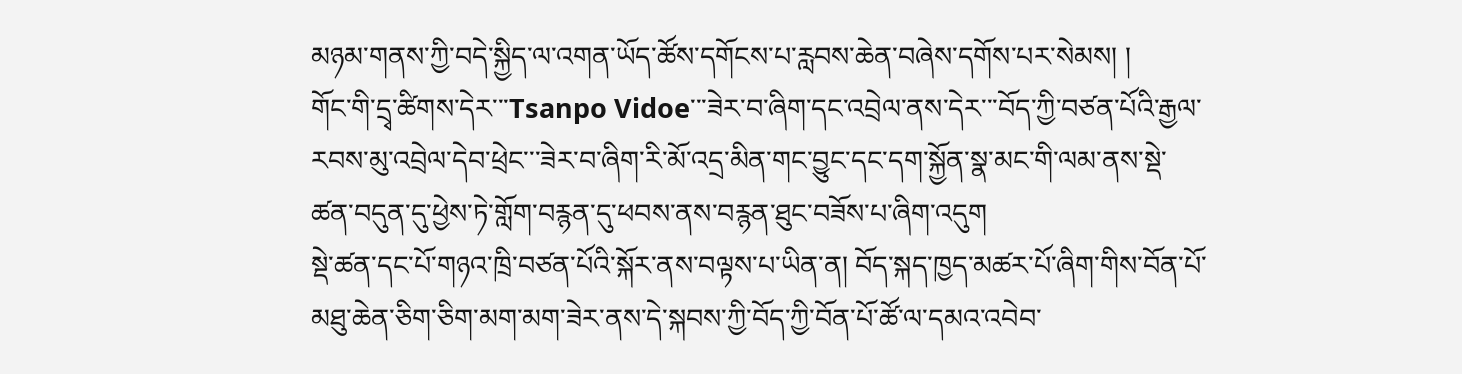མཉམ་གནས་ཀྱི་བདེ་སྐྱིད་ལ་འགན་ཡོད་ཚོས་དགོངས་པ་རླབས་ཆེན་བཞེས་དགོས་པར་སེམས། །
གོང་གི་དྲྭ་ཚིགས་དེར་་་Tsanpo Vidoe་་་ཟེར་བ་ཞིག་དང་འབྲེལ་ནས་དེར་་་བོད་ཀྱི་བཙན་པོའི་རྒྱལ་རབས་མུ་འབྲེལ་དེབ་ཕྲེང་་་ཟེར་བ་ཞིག་རི་མོ་འདྲ་མིན་གང་བྱུང་དང་དག་སྐྱོན་སྣ་མང་གི་ལམ་ནས་སྡེ་ཚན་བདུན་དུ་ཕྱེས་ཏེ་གློག་བརྙན་དུ་ཕབས་ནས་བརྙན་ཐུང་བཟོས་པ་ཞིག་འདུག
སྡེ་ཚན་དང་པོ་གཉའ་ཁྲི་བཙན་པོའི་སྐོར་ནས་བལྟས་པ་ཡིན་ན། བོད་སྐད་ཁྱད་མཚར་པོ་ཞིག་གིས་བོན་པོ་མཐུ་ཆེན་ཅིག་ཅིག་མག་མག་ཟེར་ནས་དེ་སྐབས་ཀྱི་བོད་ཀྱི་བོན་པོ་ཚོ་ལ་དམའ་འབེབ་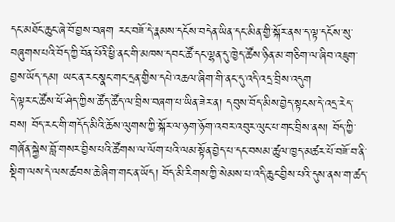དང་མཐོང་ཆུང་ཞེ་བོ་བྱས་བཞག རང་བཟོ་དེ་རྣམས་དངོས་བདེན་ཡིན་དང་མིན་གྱི་སྐོར་ནས་ད་ལྟ་དངོས་སུ་བཞུགས་པའི་བོད་ཀྱི་བོན་པོའི་ཕྱི་ནང་གི་མཁས་དབང་ཚོ་དང་ལྷན་དུ་ཁྱེད་ཚོས་ཉིན་མ་གཅིག་ལ་ཞིབ་འཇུག་བྱས་ཡོད་དམ། ཡང་ན་རང་སྣང་གང་དྲན་གྱིས་དཔེ་འཆལ་ཞིག་གི་ནང་དུ་འདི་འདྲ་བྲིས་འདུག
དེ་ལྟར་ང་ཚོས་ཕོ་ཤེད་ཀྱིས་ཚོད་ཚོད་ལ་བྲིས་བཞག་པ་ཡིན་ཟེར་ན། དབུས་བོད་མིས་བྱེད་སྟངས་དེ་འདྲ་རེད་བས། བོད་རང་གི་གདོད་མིའི་ཆོས་ལུགས་ཀྱི་སྐོར་ལ་ཉག་ཉོག་འབར་འབུར་ལུང་པ་གང་བྲིས་ནས། བོད་ཀྱི་གཞོན་སྐྱེས་བློ་གསར་བྱིས་པའི་ཚོགས་ལ་ལོག་པའི་ལམ་སྟོན་བྱེད་པ་དང་བསམ་ཚུལ་ཁྱད་མཚར་པོ་བཟོ་བ་ནི་སྡིག་ལས་དེ་ལས་ཚབས་ཆེ་ཞིག་གང་ན་ཡོད། བོད་མི་རིགས་ཀྱི་སེམས་པ་འདི་ཆུང་བྱིས་པའི་དུས་ནས་ག་ཚད་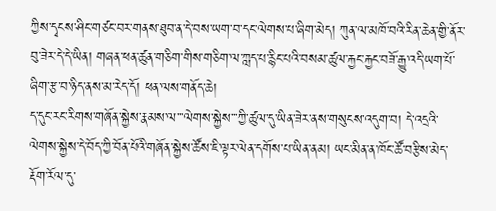ཀྱིས་དྭངས་ཤིང་གཙང་བར་གནས་ཐུབ་ན་དེ་བས་ཡག་བ་དང་ལེགས་པ་ཞིག་མེད། ཀུན་ལ་མཁོ་བའི་རིན་ཆེན་གྱི་ནོར་བུ་ཟེར་དེ་དེ་ཡིན། གཞན་ཕན་ཚུན་གཅིག་གིས་གཅིག་ལ་ཀླད་པ་རྙིང་པའི་བསམ་ཚུལ་རྐྱང་རྐྱང་བཟོ་རྒྱུ་འདི་ཡག་པོ་ཞིག་རྩ་བ་ཉིད་ནས་མ་རེད་དོ། ཕན་ལས་གནོད་ཆེ།
ད་དུང་རང་རིགས་གཞོན་སྐྱེས་རྣམས་ལ་་་ལེགས་སྐྱེས་་་ཀྱི་ཚུལ་དུ་ཡིན་ཟེར་ནས་གསུངས་འདུག་བ། དེ་འདྲའི་ལེགས་སྐྱེས་དེ་བོད་ཀྱི་བོན་པོའི་གཞོན་སྐྱེས་ཚོས་ཇི་ལྟར་ལེན་དགོས་པ་ཡིན་ནམ། ཡང་མིན་ན་ཁོང་ཚོ་བརྩིས་མེད་རྡོག་རོལ་དུ་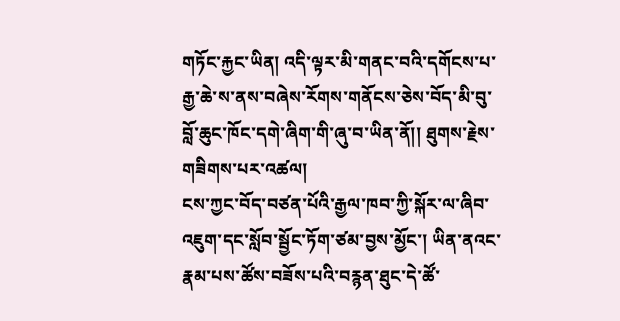གཏོང་རྐྱང་ཡིན། འདི་ལྟར་མི་གནང་བའི་དགོངས་པ་རྒྱ་ཆེ་ས་ནས་བཞེས་རོགས་གནོངས་ཅེས་བོད་མི་བུ་བློ་ཆུང་ཁོང་དགེ་ཞིག་གི་ཞུ་བ་ཡིན་ནོ།། ཐུགས་རྗེས་གཟིགས་པར་འཚལ།
ངས་ཀྱང་བོད་བཙན་པོའི་རྒྱལ་ཁབ་ཀྱི་སྐོར་ལ་ཞིབ་འཇུག་དང་སློབ་སྦྱོང་ཏོག་ཙམ་བྱས་མྱོང་། ཡིན་ནའང་རྣམ་པས་ཚོས་བཟོས་པའི་བརྙན་ཐུང་དེ་ཚོ་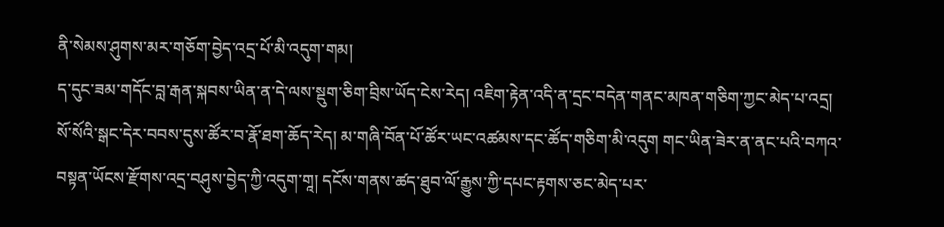ནི་སེམས་ཤུགས་མར་གཅོག་བྱེད་འདྲ་པོ་མི་འདུག་གམ།
ད་དུང་ཟམ་གདོང་བླ་རྒན་སྐབས་ཡིན་ན་དེ་ལས་སྡུག་ཅིག་བྲིས་ཡོད་ངེས་རེད། འཇིག་རྟེན་འདི་ན་དྲང་བདེན་གནང་མཁན་གཅིག་ཀྱང་མེད་པ་འདྲ།
སོ་སོའི་སྒང་དེར་བབས་དུས་ཚོར་བ་རྣོ་ཐག་ཆོད་རེད། མ་གཞི་བོན་པོ་ཚོར་ཡང་འཚམས་དང་ཚོད་གཅིག་མི་འདུག གང་ཡིན་ཟེར་ན་ནང་པའི་བཀའ་བསྟན་ཡོངས་རྫོགས་འདྲ་བཤུས་བྱེད་ཀྱི་འདུག་གཱ། དངོས་གནས་ཚད་ཐུབ་ལོ་རྒྱུས་ཀྱི་དཔང་རྟགས་ཅང་མེད་པར་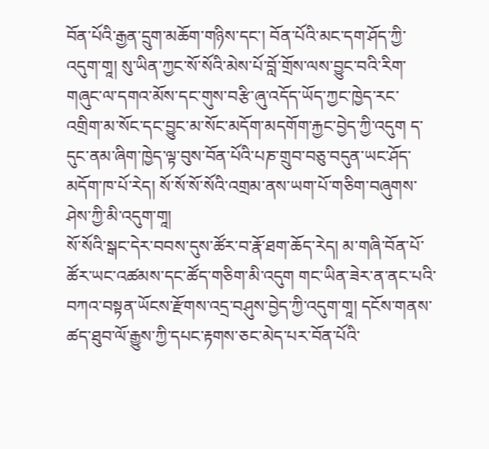བོན་པོའི་རྒྱན་དྲུག་མཆོག་གཉིས་དང་། བོན་པོའི་མང་དག་ཤོད་ཀྱི་འདུག་གཱ། སུ་ཡིན་ཀྱང་སོ་སོའི་མེས་པོ་བློ་གྲོས་ལས་བྱུང་བའི་རིག་གཞུང་ལ་དགའ་མོས་དང་གུས་བརྩི་ཞུ་འདོད་ཡོད་ཀྱང་ཁྱེད་རང་འགྲིག་མ་སོང་དང་བྱུང་མ་སོང་མདོག་མདགོག་རྐྱང་བྱེད་ཀྱི་འདུག ད་དུང་ནམ་ཞིག་ཁྱེད་ལྟ་བུས་བོན་པོའི་པཎ་གྲུབ་བཅུ་བདུན་ཡང་ཤོད་མདོག་ཁ་པོ་རེད། སོ་སོ་སོ་སོའི་འགྲམ་ནས་ཡག་པོ་གཅིག་བཞུགས་ཤེས་ཀྱི་མི་འདུག་གཱ།
སོ་སོའི་སྒང་དེར་བབས་དུས་ཚོར་བ་རྣོ་ཐག་ཆོད་རེད། མ་གཞི་བོན་པོ་ཚོར་ཡང་འཚམས་དང་ཚོད་གཅིག་མི་འདུག གང་ཡིན་ཟེར་ན་ནང་པའི་བཀའ་བསྟན་ཡོངས་རྫོགས་འདྲ་བཤུས་བྱེད་ཀྱི་འདུག་གཱ། དངོས་གནས་ཚད་ཐུབ་ལོ་རྒྱུས་ཀྱི་དཔང་རྟགས་ཅང་མེད་པར་བོན་པོའི་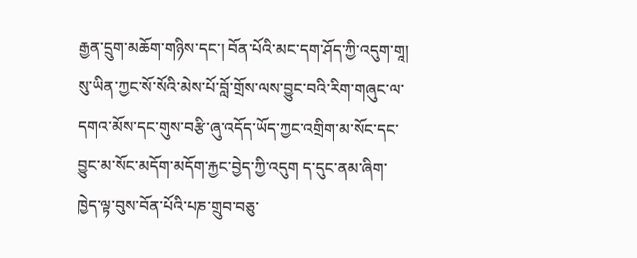རྒྱན་དྲུག་མཆོག་གཉིས་དང་། བོན་པོའི་མང་དག་ཤོད་ཀྱི་འདུག་གཱ། སུ་ཡིན་ཀྱང་སོ་སོའི་མེས་པོ་བློ་གྲོས་ལས་བྱུང་བའི་རིག་གཞུང་ལ་དགའ་མོས་དང་གུས་བརྩི་ཞུ་འདོད་ཡོད་ཀྱང་འགྲིག་མ་སོང་དང་བྱུང་མ་སོང་མདོག་མདོག་རྐྱང་བྱེད་ཀྱི་འདུག ད་དུང་ནམ་ཞིག་ཁྱེད་ལྟ་བུས་བོན་པོའི་པཎ་གྲུབ་བཅུ་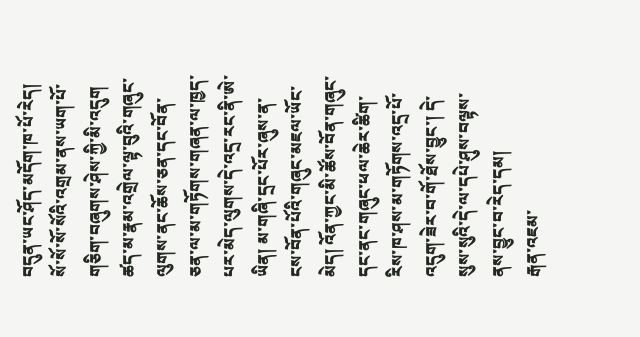བདུན་ཡང་ཤོད་མདོག་ཁ་པོ་རེད། སོ་སོ་སོ་སོའི་འགྲམ་ནས་ཡག་པོ་གཅིག་བཞུགས་ཤེས་ཀྱི་མི་འདུག ཚད་མ་རྣམ་འགྲེལ་ལྟ་བུའི་གཞུང་ལུགས་ནང་ཆོས་ཅན་དང་བོན་ཅན་ལ་མ་གཏོགས་གཞན་ལ་ཁྱད་པར་མེད་ལུགས་དེ་འདྲ་རང་ནི་ཨེ་ཡིན། མ་གཞི་དྲང་པོར་ཞུས་ན་ངས་བོན་པོའི་གཞུང་མཇལ་ཡོང་མེད། འོན་ཀྱང་མི་ཚོས་བོན་གཞུང་དང་ནང་གཞུང་ཕལ་ཆེར་ཚིག་རིས་ཁ་ཤས་མ་གཏོགས་འདྲ་པོ་འདུག་ཟེར་བ་གོ་ཐོས་བྱུང་། དེ་སུས་སུའི་དེ་ལ་དཔེ་ཤུས་བལྟས་ནས་བྱུང་བ་རེད་དམ།
རྒན་འཇམ་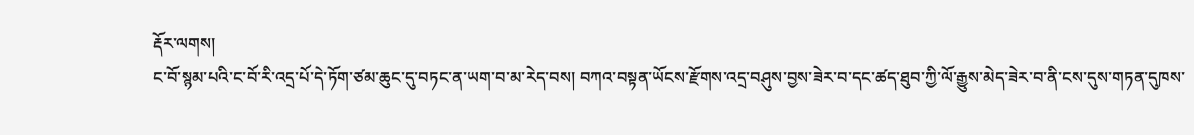རྡོར་ལགས།
ང་བོ་སྙམ་པའི་ང་བོ་རི་འདྲ་པོ་དེ་ཏོག་ཙམ་ཆུང་དུ་བཏང་ན་ཡག་བ་མ་རེད་བས། བཀའ་བསྟན་ཡོངས་རྫོགས་འདྲ་བཤུས་བྱས་ཟེར་བ་དང་ཚད་ཐུབ་ཀྱི་ལོ་རྒྱུས་མེད་ཟེར་བ་ནི་ངས་དུས་གཏན་དུཁས་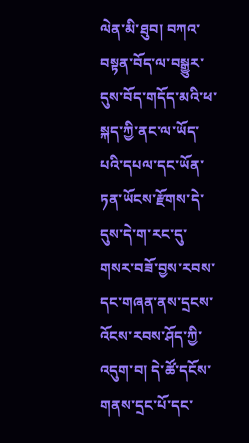ལེན་མི་ཐུབ། བཀའ་བསྟན་བོད་ལ་བསྒྱུར་དུས་བོད་གདོད་མའི་ཕ་སྐད་ཀྱི་ནང་ལ་ཡོད་པའི་དཔལ་དང་ཡོན་ཏན་ཡོངས་རྫོགས་དེ་དུས་དེ་ག་རང་དུ་གསར་བཟོ་བྱས་རབས་དང་གཞན་ནས་དྲངས་འོངས་རབས་ཤོད་ཀྱི་འདུག་བ། དེ་ཚོ་དངོས་གནས་དྲང་པོ་དང་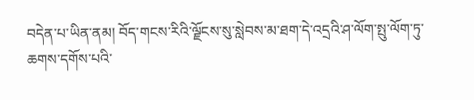བདེན་པ་ཡིན་ནམ། བོད་གངས་རིའི་ལྗོངས་སུ་སླེབས་མ་ཐག་དེ་འདྲའི་ཤ་ལོག་སྤུ་ལོག་ཏུ་ཆགས་དགོས་པའི་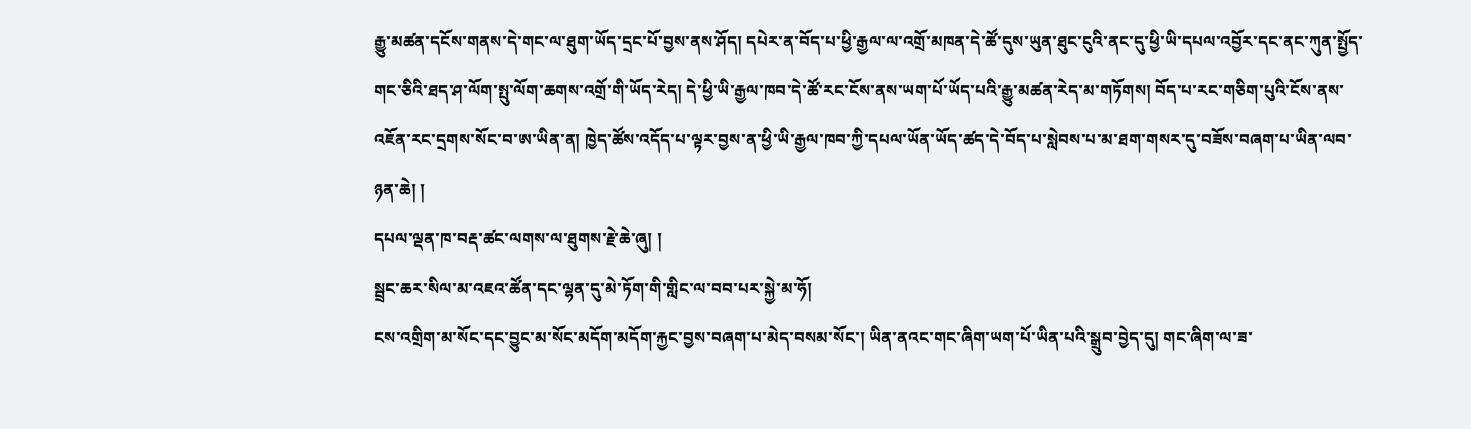རྒྱུ་མཚན་དངོས་གནས་དེ་གང་ལ་ཐུག་ཡོད་དྲང་པོ་བྱས་ནས་ཤོད། དཔེར་ན་བོད་པ་ཕྱི་རྒྱལ་ལ་འགྲོ་མཁན་དེ་ཚོ་དུས་ཡུན་ཐུང་ངུའི་ནང་དུ་ཕྱི་ཡི་དཔལ་འབྱོར་དང་ནང་ཀུན་སྤྱོད་གང་ཅིའི་ཐད་ཤ་ལོག་སྤུ་ལོག་ཆགས་འགྲོ་གི་ཡོད་རེད། དེ་ཕྱི་ཡི་རྒྱལ་ཁབ་དེ་ཚོ་རང་ངོས་ནས་ཡག་པོ་ཡོད་པའི་རྒྱུ་མཚན་རེད་མ་གཏོགས། བོད་པ་རང་གཅིག་པུའི་ངོས་ནས་འཇོན་རང་དྲགས་སོང་བ་ཨ་ཡིན་ན། ཁྱེད་ཚོས་འདོད་པ་ལྟར་བྱས་ན་ཕྱི་ཡི་རྒྱལ་ཁབ་ཀྱི་དཔལ་ཡོན་ཡོད་ཚད་དེ་བོད་པ་སླེབས་པ་མ་ཐག་གསར་དུ་བཟོས་བཞག་པ་ཡིན་ལབ་ཉན་ཆེ། །
དཔལ་ལྡན་ཁ་བརྡ་ཚང་ལགས་ལ་ཐུགས་རྗེ་ཆེ་ཞུ། །
སྦྲང་ཆར་སིལ་མ་འཇའ་ཚོན་དང་ལྷན་དུ་མེ་ཏོག་གི་གླིང་ལ་བབ་པར་སྐྱེ་མ་ཧོ།
ངས་འགྲིག་མ་སོང་དང་བྱུང་མ་སོང་མདོག་མདོག་རྐྱང་བྱས་བཞག་པ་མེད་བསམ་སོང་། ཡིན་ནའང་གང་ཞིག་ཡག་པོ་ཡིན་པའི་སྒྲུབ་བྱེད་དུ། གང་ཞིག་ལ་ཟ་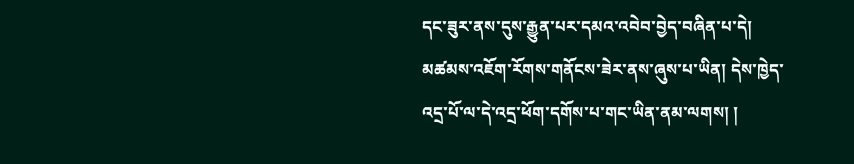དང་ཟུར་ནས་དུས་རྒྱུན་པར་དམའ་འབེབ་བྱེད་བཞིན་པ་དེ། མཚམས་འཇོག་རོགས་གནོངས་ཟེར་ནས་ཞུས་པ་ཡིན། དེས་ཁྱེད་འདྲ་པོ་ལ་དེ་འདྲ་ཕོག་དགོས་པ་གང་ཡིན་ནམ་ལགས། །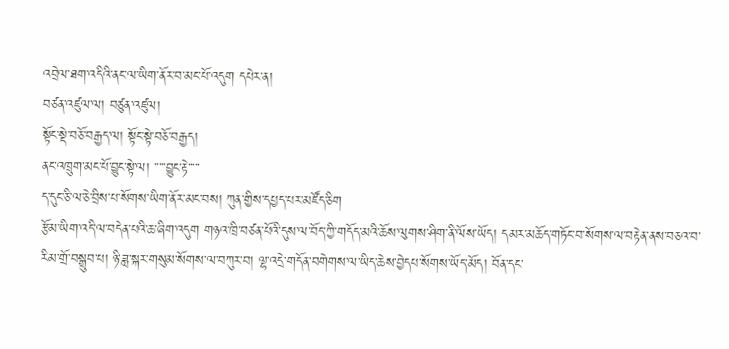འབྲེལ་ཐག་འདིའི་ནང་ལ་ཡིག་ནོར་བ་མང་པོ་འདུག དཔེར་ན།
བཙན་འཛུལ་ལ། བཙུན་འཛུལ།
སྟོང་སྡེ་བཅོ་བརྒྱད་ལ། སྟོང་སྟེ་བཅོ་བརྒྱད།
ནང་འཁྲུག་མང་པོ་བྱུང་སྟེ་ལ། ་་་་་བྱུང་རྟེ་་་་་
ད་དུང་ཅི་ལ་ཅེ་བྲིས་པ་སོགས་ཡིག་ནོར་མང་བས། ཀུན་གྱིས་དཔྱད་པར་མཛོད་ཅིག
རྩོམ་ཡིག་འདི་ལ་བདེན་པའི་ཆ་ཞིག་འདུག གཉའ་ཁྲི་བཙན་པོའི་དུས་ལ་བོད་ཀྱི་གདོད་མའི་ཆོས་ལུགས་ཤིག་ནི་ལོས་ཡོད། དམར་མཆོད་གཏོང་བ་སོགས་ལ་བརྟེན་ནས་བཅའ་བ་རིམ་གྲོ་བསྒྲུབ་པ། ཉི་ཟླ་སྐར་གསུམ་སོགས་ལ་བཀུར་བ། ལྷ་འདྲེ་གདོན་བགེགས་ལ་ཡིད་ཆེས་བྱེདཔ་སོགས་ཡོད་མོད། བོན་དང་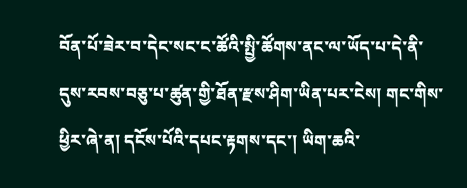བོན་པོ་ཟེར་བ་དེང་སང་ང་ཚོའི་སྤྱི་ཚོགས་ནང་ལ་ཡོད་པ་དེ་ནི་དུས་རབས་བཅུ་པ་ཚུན་གྱི་ཐོན་རྫས་ཤིག་ཡིན་པར་ངེས། གང་གིས་ཕྱིར་ཞེ་ན། དངོས་པོའི་དཔང་རྟགས་དང་། ཡིག་ཆའི་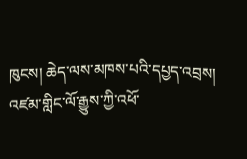ཁུངས། ཆེད་ལས་མཁས་པའི་དཔྱད་འབྲས། འཛམ་གླིང་ལོ་རྒྱུས་ཀྱི་འཕོ་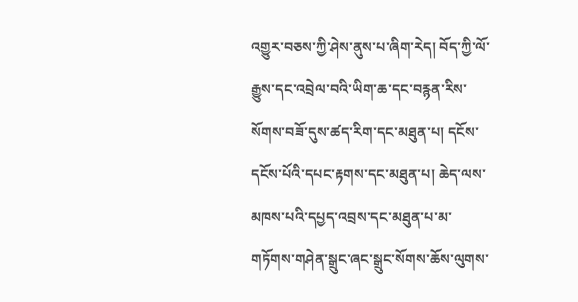འགྱུར་བཅས་ཀྱི་ཤེས་ནུས་པ་ཞིག་རེད། བོད་ཀྱི་ལོ་རྒྱུས་དང་འབྲེལ་བའི་ཡིག་ཆ་དང་བརྙན་རིས་སོགས་བཟོ་དུས་ཚད་རིག་དང་མཐུན་པ། དངོས་དངོས་པོའི་དཔང་རྟགས་དང་མཐུན་པ། ཆེད་ལས་མཁས་པའི་དཔྱད་འབྲས་དང་མཐུན་པ་མ་གཏོགས་གཤེན་སྒྲུང་ཞང་སྒྲུང་སོགས་ཆོས་ལུགས་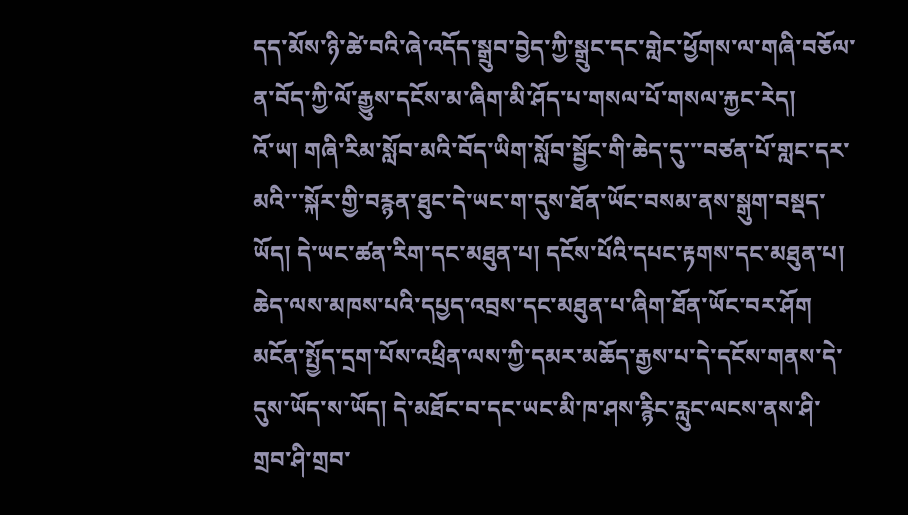དད་མོས་ཉི་ཚེ་བའི་ཞེ་འདོད་སྒྲུབ་བྱེད་ཀྱི་སྒྲུང་དང་གླེང་ཕྱོགས་ལ་གཞི་བཅོལ་ན་བོད་ཀྱི་ལོ་རྒྱུས་དངོས་མ་ཞིག་མི་ཤོད་པ་གསལ་པོ་གསལ་རྐྱང་རེད།
འོ་ཡ། གཞི་རིམ་སློབ་མའི་བོད་ཡིག་སློབ་སྦྱོང་གི་ཆེད་དུ་་་བཙན་པོ་གླང་དར་མའི་་་སྐོར་གྱི་བརྙན་ཐུང་དེ་ཡང་ག་དུས་ཐོན་ཡོང་བསམ་ནས་སྒུག་བསྡད་ཡོད། དེ་ཡང་ཚན་རིག་དང་མཐུན་པ། དངོས་པོའི་དཔང་རྟགས་དང་མཐུན་པ། ཆེད་ལས་མཁས་པའི་དཔྱད་འབྲས་དང་མཐུན་པ་ཞིག་ཐོན་ཡོང་བར་ཤོག མངོན་སྤྱོད་དྲག་པོས་འཕྲིན་ལས་ཀྱི་དམར་མཆོད་རྒྱས་པ་དེ་དངོས་གནས་དེ་དུས་ཡོད་ས་ཡོད། དེ་མཐོང་བ་དང་ཡང་མི་ཁ་ཤས་རྙིང་རླུང་ལངས་ནས་ཤི་གྲབ་ཤི་གྲབ་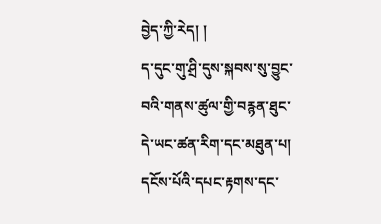བྱེད་ཀྱི་རེད། །
ད་དུང་གུ་ཤྲི་དུས་སྐབས་སུ་བྱུང་བའི་གནས་ཚུལ་གྱི་བརྙན་ཐུང་དེ་ཡང་ཚན་རིག་དང་མཐུན་པ། དངོས་པོའི་དཔང་རྟགས་དང་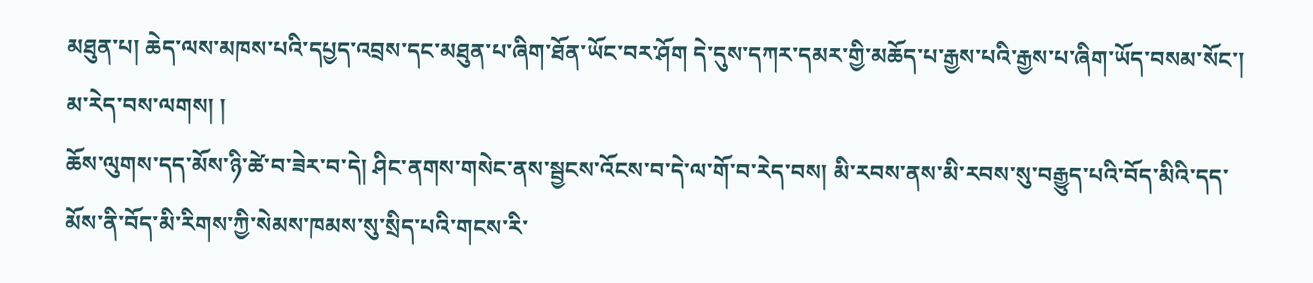མཐུན་པ། ཆེད་ལས་མཁས་པའི་དཔྱད་འབྲས་དང་མཐུན་པ་ཞིག་ཐོན་ཡོང་བར་ཤོག དེ་དུས་དཀར་དམར་གྱི་མཆོད་པ་རྒྱས་པའི་རྒྱས་པ་ཞིག་ཡོད་བསམ་སོང་། མ་རེད་བས་ལགས། །
ཆོས་ལུགས་དད་མོས་ཉི་ཚེ་བ་ཟེར་བ་དེ། ཤིང་ནགས་གསེང་ནས་སྦྱངས་འོངས་བ་དེ་ལ་གོ་བ་རེད་བས། མི་རབས་ནས་མི་རབས་སུ་བརྒྱུད་པའི་བོད་མིའི་དད་མོས་ནི་བོད་མི་རིགས་ཀྱི་སེམས་ཁམས་སུ་སྲིད་པའི་གངས་རི་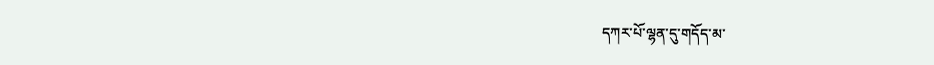དཀར་པོ་ལྷན་དུ་གདོད་མ་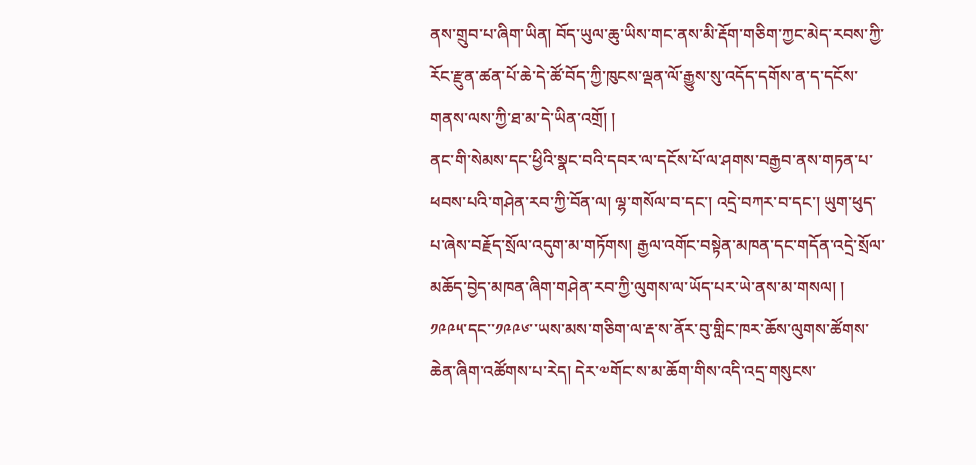ནས་གྲུབ་པ་ཞིག་ཡིན། བོད་ཡུལ་ཆུ་ཡིས་གང་ནས་མི་རྡོག་གཅིག་ཀྱང་མེད་རབས་ཀྱི་རོང་རྫུན་ཚན་པོ་ཆེ་དེ་ཚོ་བོད་ཀྱི་ཁུངས་ལྡན་ལོ་རྒྱུས་སུ་འདོད་དགོས་ན་ད་དངོས་གནས་ལས་ཀྱི་ཐ་མ་དེ་ཡིན་འགྲོ། །
ནང་གི་སེམས་དང་ཕྱིའི་སྣང་བའི་དབར་ལ་དངོས་པོ་ལ་ཤགས་བརྒྱབ་ནས་གཏན་པ་ཕབས་པའི་གཤེན་རབ་ཀྱི་བོན་ལ། ལྷ་གསོལ་བ་དང་། འདྲེ་བཀར་བ་དང་། ཡུག་ཕུད་པ་ཞེས་བརྗོད་སྲོལ་འདུག་མ་གཏོགས། རྒྱལ་འགོང་བསྟེན་མཁན་དང་གདོན་འདྲེ་སྲོལ་མཆོད་བྱེད་མཁན་ཞིག་གཤེན་རབ་ཀྱི་ལུགས་ལ་ཡོད་པར་ཡེ་ནས་མ་གསལ། །
༡༩༩༥་དང་་༡༩༩༦་་ཡས་མས་གཅིག་ལ་རྡ་ས་ནོར་བུ་གླིང་ཁར་ཆོས་ལུགས་ཚོགས་ཆེན་ཞིག་འཚོགས་པ་རེད། དེར་༧གོང་ས་མ་ཆོག་གིས་འདི་འདྲ་གསུངས་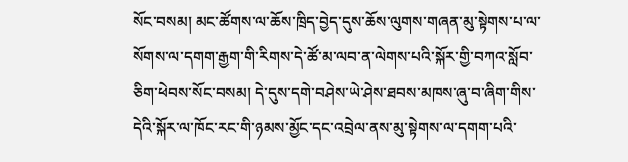སོང་བསམ། མང་ཚོགས་ལ་ཆོས་ཁྲིད་བྱེད་དུས་ཆོས་ལུགས་གཞན་མུ་སྟེགས་པ་ལ་སོགས་ལ་དགག་རྒྱག་གི་རིགས་དེ་ཚོ་མ་ལབ་ན་ལེགས་པའི་སྐོར་གྱི་བཀའ་སློབ་ཅིག་ཕེབས་སོང་བསམ། དེ་དུས་དགེ་བཤེས་ཡེ་ཤེས་ཐབས་མཁས་ཞུ་བ་ཞིག་གིས་དེའི་སྐོར་ལ་ཁོང་རང་གི་ཉམས་མྱོང་དང་འབྲེལ་ནས་མུ་སྟེགས་ལ་དགག་པའི་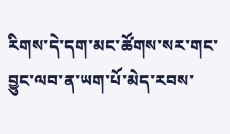རིགས་དེ་དག་མང་ཚོགས་སར་གང་བྱུང་ལབ་ན་ཡག་པོ་མེད་རབས་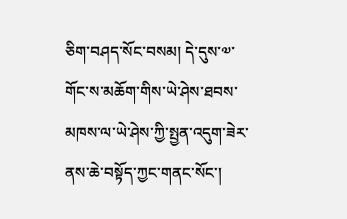ཅིག་བཤད་སོང་བསམ། དེ་དུས་༧་གོང་ས་མཆོག་གིས་ཡེ་ཤེས་ཐབས་མཁས་ལ་ཡེ་ཤེས་ཀྱི་སྤྱན་འདུག་ཟེར་ནས་ཆེ་བསྟོད་ཀྱང་གནང་སོང་།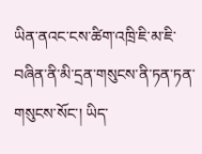ཡིན་ནའང་ངས་ཚིག་འཁྲི་ཇི་མ་ཇི་བཞིན་ནི་མི་དྲན་གསུངས་ནི་ཏན་ཏན་གསུངས་སོང་། ཡིད་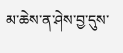མ་ཆེས་ན་ཤེས་བྱ་དུས་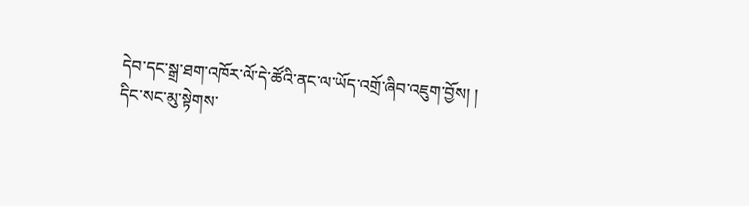དེབ་དང་སྒྲ་ཐག་འཁོར་ལོ་དེ་ཚོའི་ནང་ལ་ཡོད་འགྲོ་ཞིབ་འཇུག་བྱོས། །
དིང་སང་མུ་སྟེགས་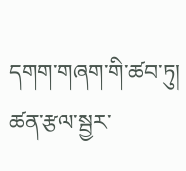དགག་གཞག་གི་ཚབ་ཏུ། ཚན་རྩལ་སྦྱར་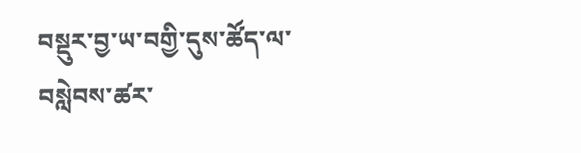བསྡུར་བྱ་ཡ་བགྱི་དུས་ཚོད་ལ་བསླེབས་ཚར་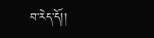བ་རེད་དོ།།